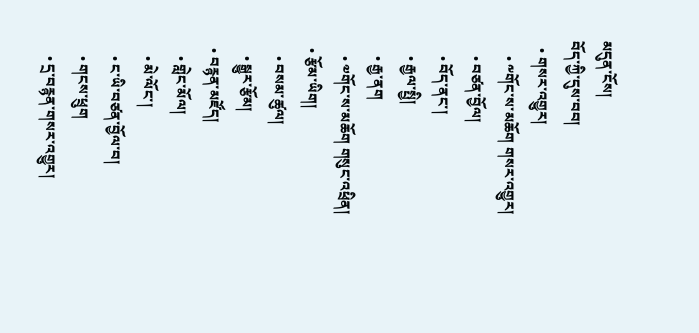མདུན་ངོས།
བོད་ཀྱི་དུས་བབ།
  • གསར་འགྱུར།
    • ༸གོང་ས་མཆོག གསར་འགྱུར།
    • བཙན་བྱོལ།
    • བོད་ནང་།
    • རྒྱལ་སྤྱི།
    • རྒྱ་ནག
    • ༧གོང་ས་མཆོག གསུང་འཕྲིན།
  • རྩོམ་ཡིག།
    • བསམ་ཚུལ།
    • སྒྱུར་རྩོམ།
  • བརྙན་མཛོད།
    • གླེང་མོལ།
    • མེ་ལོང་།
    • ང་ཡི་བཙན་བྱོལ་བ།
    • གངས་ཕྲུག
    • དྲ་བརྙན་གསར་འགྱུར།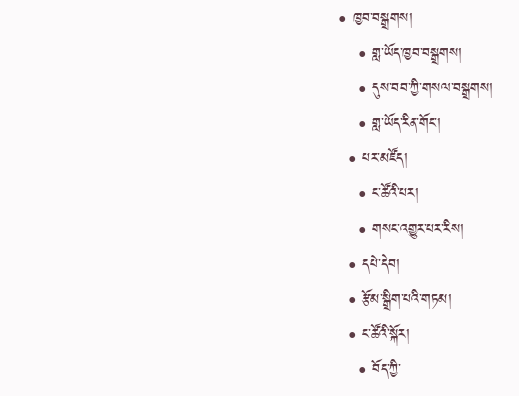• ཁྱབ་བསྒྲགས།
    • གླ་ཡོད་ཁྱབ་བསྒྲགས།
    • དུས་བབ་ཀྱི་གསལ་བསྒྲགས།
    • གླ་ཡོད་རིན་གོང་།
  • པར་མཛོད།
    • ང་ཚོའི་པར།
    • གསང་འགྱུར་པར་རིས།
  • དཔེ་དེབ།
  • རྩོམ་སྒྲིག་པའི་གཏམ།
  • ང་ཚོའི་སྐོར།
    • བོད་ཀྱི་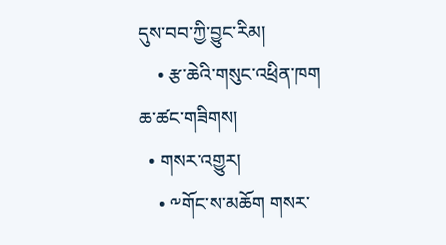དུས་བབ་ཀྱི་བྱུང་རིམ།
    • རྩ་ཆེའི་གསུང་འཕྲིན་ཁག
ཆ་ཚང་གཟིགས།
  • གསར་འགྱུར།
    • ༸གོང་ས་མཆོག གསར་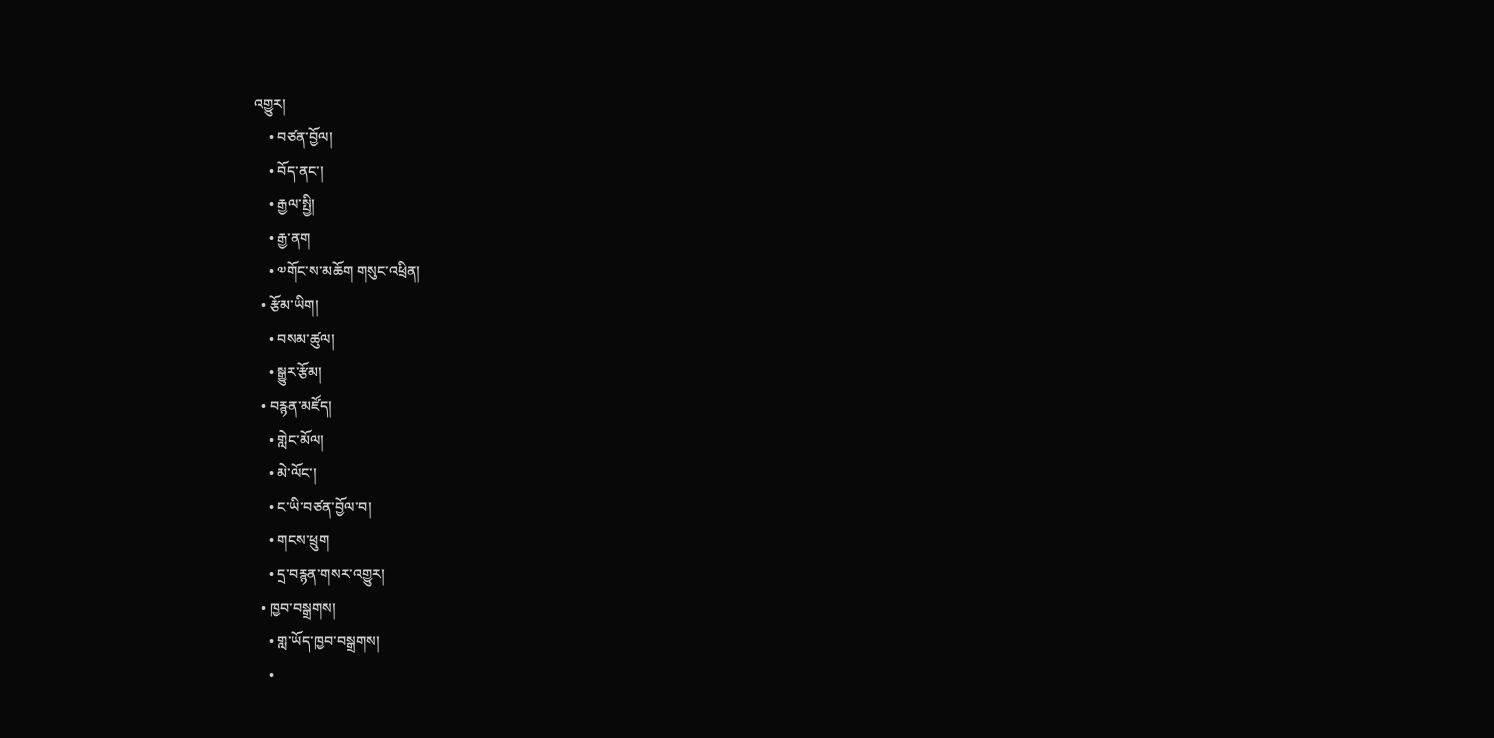འགྱུར།
    • བཙན་བྱོལ།
    • བོད་ནང་།
    • རྒྱལ་སྤྱི།
    • རྒྱ་ནག
    • ༧གོང་ས་མཆོག གསུང་འཕྲིན།
  • རྩོམ་ཡིག།
    • བསམ་ཚུལ།
    • སྒྱུར་རྩོམ།
  • བརྙན་མཛོད།
    • གླེང་མོལ།
    • མེ་ལོང་།
    • ང་ཡི་བཙན་བྱོལ་བ།
    • གངས་ཕྲུག
    • དྲ་བརྙན་གསར་འགྱུར།
  • ཁྱབ་བསྒྲགས།
    • གླ་ཡོད་ཁྱབ་བསྒྲགས།
    •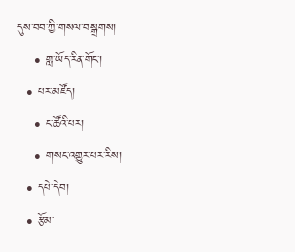དུས་བབ་ཀྱི་གསལ་བསྒྲགས།
    • གླ་ཡོད་རིན་གོང་།
  • པར་མཛོད།
    • ང་ཚོའི་པར།
    • གསང་འགྱུར་པར་རིས།
  • དཔེ་དེབ།
  • རྩོམ་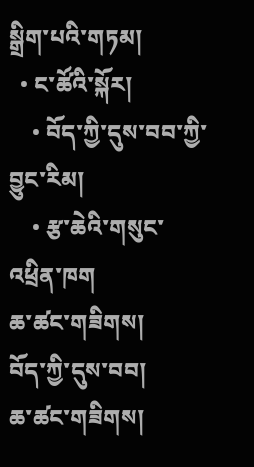སྒྲིག་པའི་གཏམ།
  • ང་ཚོའི་སྐོར།
    • བོད་ཀྱི་དུས་བབ་ཀྱི་བྱུང་རིམ།
    • རྩ་ཆེའི་གསུང་འཕྲིན་ཁག
ཆ་ཚང་གཟིགས།
བོད་ཀྱི་དུས་བབ།
ཆ་ཚང་གཟིགས།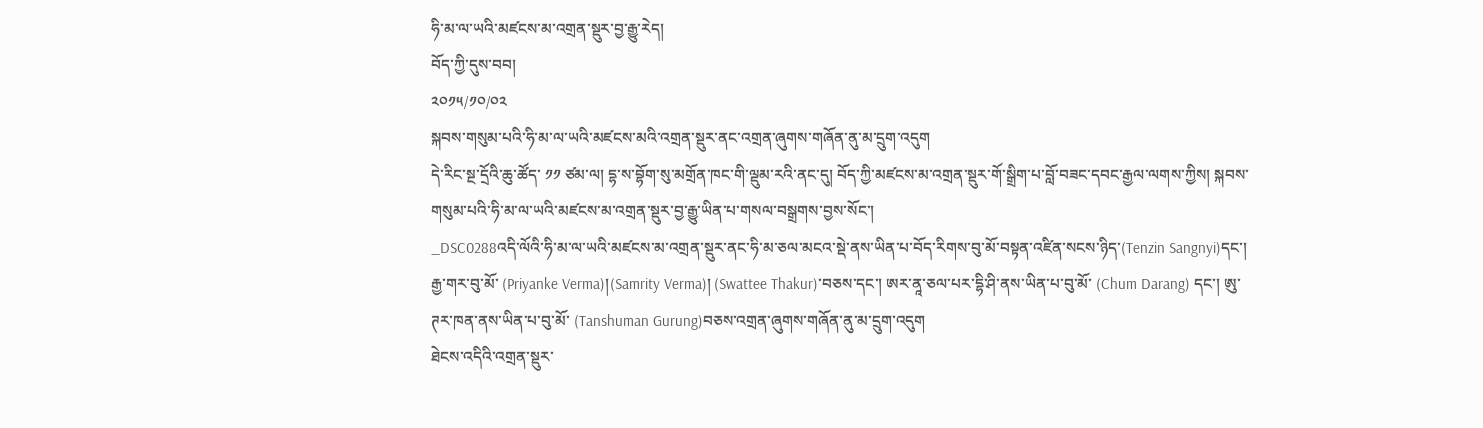ཧི་མ་ལ་ཡའི་མཛངས་མ་འགྲན་སྡུར་བྱ་རྒྱུ་རེད།
བོད་ཀྱི་དུས་བབ།
༢༠༡༥/༡༠/༠༢
སྐབས་གསུམ་པའི་ཧི་མ་ལ་ཡའི་མཛངས་མའི་འགྲན་སྡུར་ནང་འགྲན་ཞུགས་གཞོན་ནུ་མ་དྲུག་འདུག
དེ་རིང་སྔ་དྲོའི་ཆུ་ཚོད་ ༡༡ ཙམ་ལ། དྷ་ས་བྷོག་སུ་མགྲོན་ཁང་གི་ལྡུམ་རའི་ནང་དུ། བོད་ཀྱི་མཛངས་མ་འགྲན་སྡུར་གོ་སྒྲིག་པ་བློ་བཟང་དབང་རྒྱལ་ལགས་ཀྱིས། སྐབས་གསུམ་པའི་ཧི་མ་ལ་ཡའི་མཛངས་མ་འགྲན་སྡུར་བྱ་རྒྱུ་ཡིན་པ་གསལ་བསྒྲགས་བྱས་སོང་།
_DSC0288འདི་ལོའི་ཧི་མ་ལ་ཡའི་མཛངས་མ་འགྲན་སྡུར་ནང་ཧི་མ་ཅལ་མངའ་སྡེ་ནས་ཡིན་པ་བོད་རིགས་བུ་མོ་བསྟན་འཛིན་སངས་ཉིད་(Tenzin Sangnyi)དང་། རྒྱ་གར་བུ་མོ་ (Priyanke Verma)།(Samrity Verma)། (Swattee Thakur)་བཅས་དང་། ཨར་ནཱ་ཅལ་པར་དྷི་ཤི་ནས་ཡིན་པ་བུ་མོ་ (Chum Darang) དང་། ཨུ་ཊར་ཁན་ནས་ཡིན་པ་བུ་མོ་ (Tanshuman Gurung)བཅས་འགྲན་ཞུགས་གཞོན་ནུ་མ་དྲུག་འདུག
ཐེངས་འདིའི་འགྲན་སྡུར་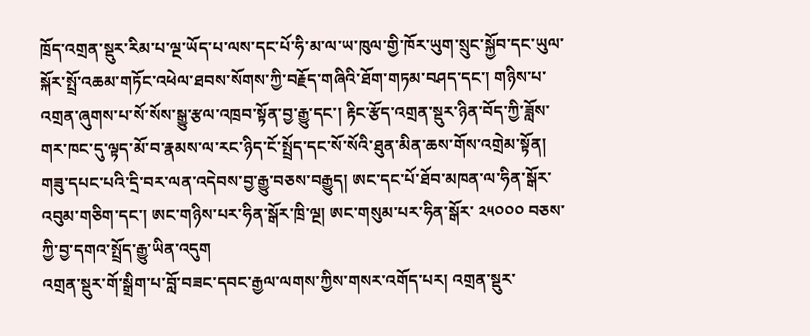ཁྲོད་འགྲན་སྡུར་རིམ་པ་ལྔ་ཡོད་པ་ལས་དང་པོ་ཧི་མ་ལ་ཡ་ཁུལ་གྱི་ཁོར་ཡུག་སྲུང་སྐྱོབ་དང་ཡུལ་སྐོར་སྤྲོ་འཆམ་གཏོང་འཕེལ་ཐབས་སོགས་ཀྱི་བརྗོད་གཞིའི་ཐོག་གཏམ་བཤད་དང་། གཉིས་པ་འགྲན་ཞུགས་པ་སོ་སོས་སྒྱུ་རྩལ་འཁྲབ་སྟོན་བྱ་རྒྱུ་དང་། རྟིང་རྩོད་འགྲན་སྡུར་ཉིན་བོད་ཀྱི་ཟློས་གར་ཁང་དུ་ལྟད་མོ་བ་རྣམས་ལ་རང་ཉིད་ངོ་སྤྲོད་དང་སོ་སོའི་ཐུན་མིན་ཆས་གོས་འགྲེམ་སྟོན། གཟུ་དཔང་པའི་དྲི་བར་ལན་འདེབས་བྱ་རྒྱུ་བཅས་བརྒྱུད། ཨང་དང་པོ་ཐོབ་མཁན་ལ་ཧིན་སྒོར་འབུམ་གཅིག་དང་། ཨང་གཉིས་པར་ཧིན་སྒོར་ཁྲི་ལྔ། ཨང་གསུམ་པར་ཧིན་སྒོར་ ༢༥༠༠༠ བཅས་ཀྱི་བྱ་དགའ་སྤྲོད་རྒྱུ་ཡིན་འདུག
འགྲན་སྡུར་གོ་སྒྲིག་པ་བློ་བཟང་དབང་རྒྱལ་ལགས་ཀྱིས་གསར་འགོད་པར། འགྲན་སྡུར་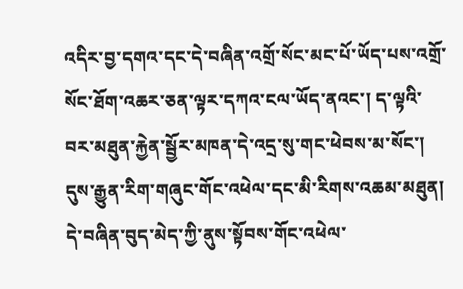འདིར་བྱ་དགའ་དང་དེ་བཞིན་འགྲོ་སོང་མང་པོ་ཡོད་པས་འགྲོ་སོང་ཐོག་འཆར་ཅན་ལྟར་དཀའ་ངལ་ཡོད་ནའང་། ད་ལྟའི་བར་མཐུན་རྐྱེན་སྦྱོར་མཁན་དེ་འདྲ་སུ་གང་ཕེབས་མ་སོང་།  དུས་རྒྱུན་རིག་གཞུང་གོང་འཕེལ་དང་མི་རིགས་འཆམ་མཐུན། དེ་བཞིན་བུད་མེད་ཀྱི་ནུས་སྟོབས་གོང་འཕེལ་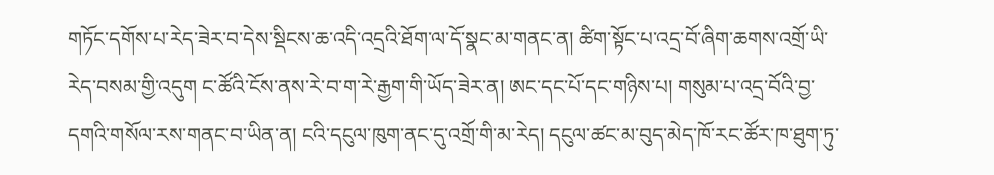གཏོང་དགོས་པ་རེད་ཟེར་བ་དེས་སྡིངས་ཆ་འདི་འདྲའི་ཐོག་ལ་དོ་སྣང་མ་གནང་ན། ཚིག་སྟོང་པ་འདྲ་བོ་ཞིག་ཆགས་འགྲོ་ཡི་རེད་བསམ་གྱི་འདུག ང་ཚོའི་ངོས་ནས་རེ་བ་ག་རེ་རྒྱག་གི་ཡོད་ཟེར་ན། ཨང་དང་པོ་དང་གཉིས་པ། གསུམ་པ་འདྲ་བོའི་བྱ་དགའི་གསོལ་རས་གནང་བ་ཡིན་ན། ངའི་དངུལ་ཁུག་ནང་དུ་འགྲོ་གི་མ་རེད། དངུལ་ཚང་མ་བུད་མེད་ཁོ་རང་ཚོར་ཁ་ཐུག་ཏུ་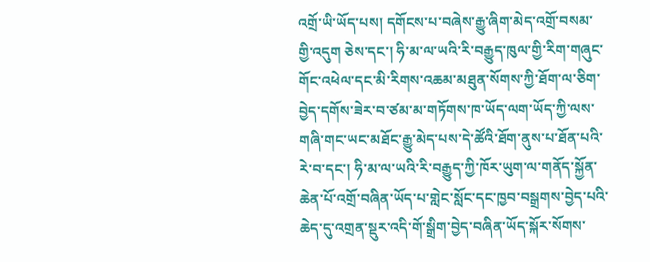འགྲོ་ཡི་ཡོད་པས། དགོངས་པ་བཞེས་རྒྱུ་ཞིག་མེད་འགྲོ་བསམ་གྱི་འདུག ཅེས་དང་། ཧི་མ་ལ་ཡའི་རི་བརྒྱུད་ཁུལ་གྱི་རིག་གཞུང་གོང་འཕེལ་དང་མི་རིགས་འཆམ་མཐུན་སོགས་ཀྱི་ཐོག་ལ་ཅིག་བྱེད་དགོས་ཟེར་བ་ཙམ་མ་གཏོགས་ཁ་ཡོད་ལག་ཡོད་ཀྱི་ལས་གཞི་གང་ཡང་མཐོང་རྒྱུ་མེད་པས་དེ་ཚོའི་ཐོག་ནུས་པ་ཐོན་པའི་རེ་བ་དང་། ཧི་མ་ལ་ཡའི་རི་བརྒྱུད་ཀྱི་ཁོར་ཡུག་ལ་གནོད་སྐྱོན་ཆེན་པོ་འགྲོ་བཞིན་ཡོད་པ་གླེང་སློང་དང་ཁྱབ་བསྒྲགས་བྱེད་པའི་ཆེད་དུ་འགྲན་སྡུར་འདི་གོ་སྒྲིག་བྱེད་བཞིན་ཡོད་སྐོར་སོགས་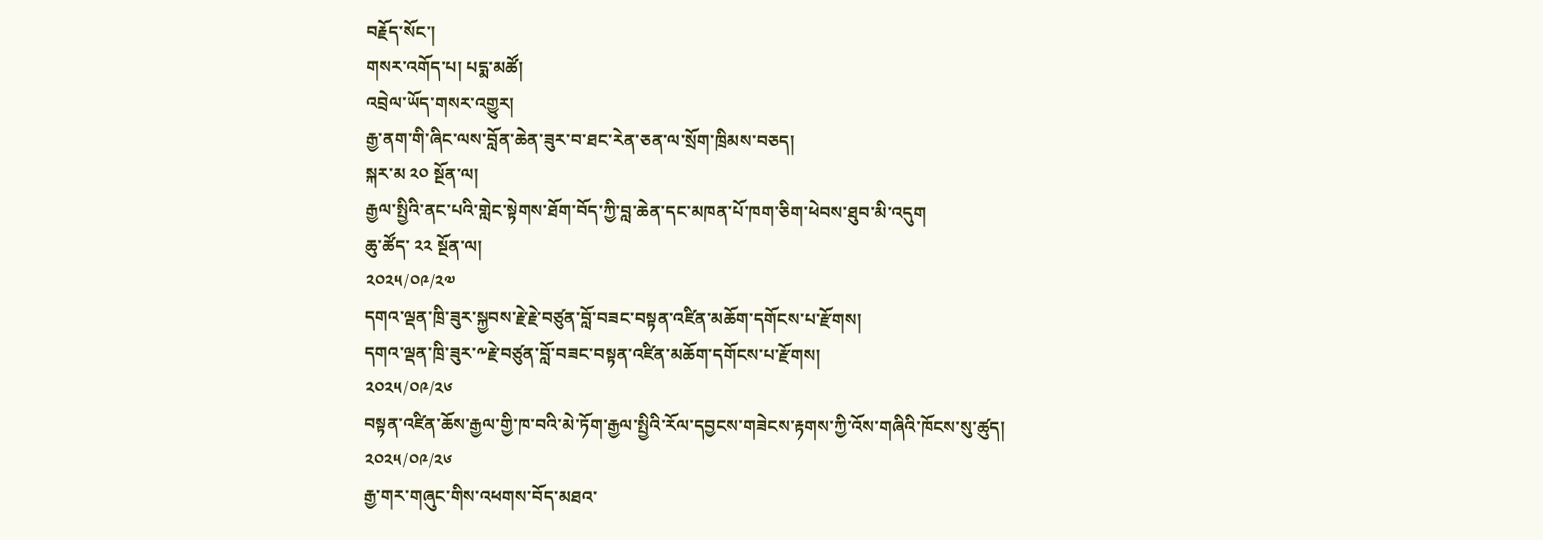བརྗོད་སོང་།
གསར་འགོད་པ། པདྨ་མཚོ།
འབྲེལ་ཡོད་གསར་འགྱུར།
རྒྱ་ནག་གི་ཞིང་ལས་བློན་ཆེན་ཟུར་བ་ཐང་རེན་ཅན་ལ་སྲོག་ཁྲིམས་བཅད།
སྐར་མ ༢༠ སྔོན་ལ།
རྒྱལ་སྤྱིའི་ནང་པའི་གླེང་སྟེགས་ཐོག་བོད་ཀྱི་བླ་ཆེན་དང་མཁན་པོ་ཁག་ཅིག་ཕེབས་ཐུབ་མི་འདུག
ཆུ་ཚོད་ ༢༢ སྔོན་ལ།
༢༠༢༥/༠༩/༢༧
དགའ་ལྡན་ཁྲི་ཟུར་སྐྱབས་རྗེ་རྗེ་བཙུན་བློ་བཟང་བསྟན་འཛིན་མཆོག་དགོངས་པ་རྫོགས།
དགའ་ལྡན་ཁྲི་ཟུར་༸རྗེ་བཙུན་བློ་བཟང་བསྟན་འཛིན་མཆོག་དགོངས་པ་རྫོགས།
༢༠༢༥/༠༩/༢༦
བསྟན་འཛིན་ཆོས་རྒྱལ་གྱི་ཁ་བའི་མེ་ཏོག་རྒྱལ་སྤྱིའི་རོལ་དབྱངས་གཟེངས་རྟགས་ཀྱི་འོས་གཞིའི་ཁོངས་སུ་ཚུད།
༢༠༢༥/༠༩/༢༦
རྒྱ་གར་གཞུང་གིས་འཕགས་བོད་མཐའ་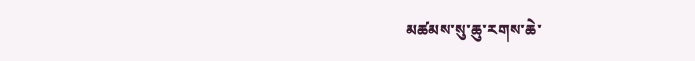མཚམས་སུ་ཆུ་རགས་ཆེ་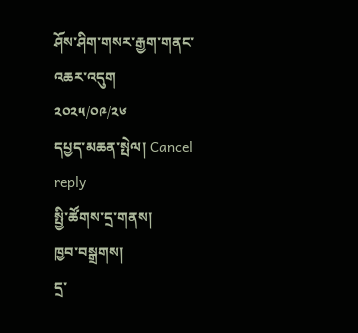ཤོས་ཤིག་གསར་རྒྱག་གནང་འཆར་འདུག
༢༠༢༥/༠༩/༢༦
དཔྱད་མཆན་སྤེལ། Cancel reply
སྤྱི་ཚོགས་དྲ་གནས།
ཁྱབ་བསྒྲགས།
དྲ་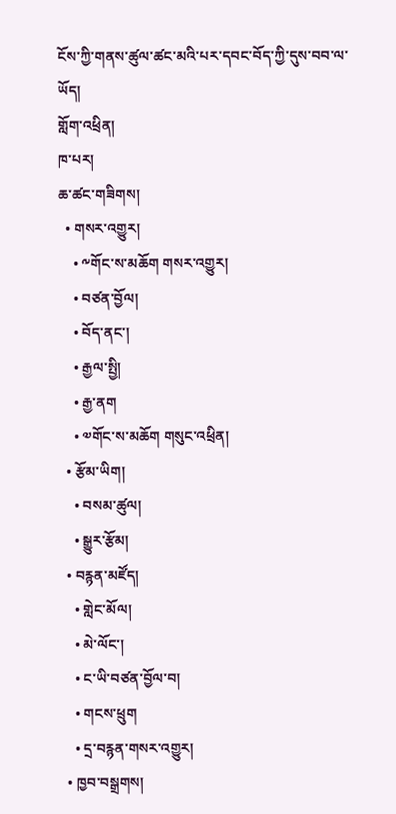ངོས་ཀྱི་གནས་ཚུལ་ཚང་མའི་པར་དབང་བོད་ཀྱི་དུས་བབ་ལ་ཡོད།
གློག་འཕྲིན།
ཁ་པར།
ཆ་ཚང་གཟིགས།
  • གསར་འགྱུར།
    • ༸གོང་ས་མཆོག གསར་འགྱུར།
    • བཙན་བྱོལ།
    • བོད་ནང་།
    • རྒྱལ་སྤྱི།
    • རྒྱ་ནག
    • ༧གོང་ས་མཆོག གསུང་འཕྲིན།
  • རྩོམ་ཡིག།
    • བསམ་ཚུལ།
    • སྒྱུར་རྩོམ།
  • བརྙན་མཛོད།
    • གླེང་མོལ།
    • མེ་ལོང་།
    • ང་ཡི་བཙན་བྱོལ་བ།
    • གངས་ཕྲུག
    • དྲ་བརྙན་གསར་འགྱུར།
  • ཁྱབ་བསྒྲགས།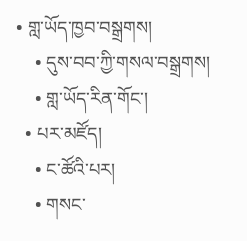• གླ་ཡོད་ཁྱབ་བསྒྲགས།
    • དུས་བབ་ཀྱི་གསལ་བསྒྲགས།
    • གླ་ཡོད་རིན་གོང་།
  • པར་མཛོད།
    • ང་ཚོའི་པར།
    • གསང་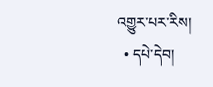འགྱུར་པར་རིས།
  • དཔེ་དེབ།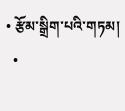• རྩོམ་སྒྲིག་པའི་གཏམ།
  •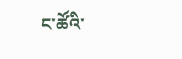ང་ཚོའི་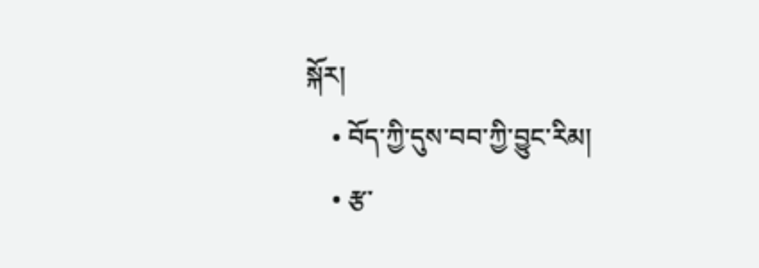སྐོར།
    • བོད་ཀྱི་དུས་བབ་ཀྱི་བྱུང་རིམ།
    • རྩ་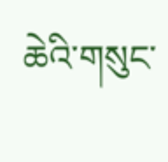ཆེའི་གསུང་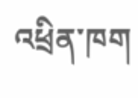འཕྲིན་ཁག